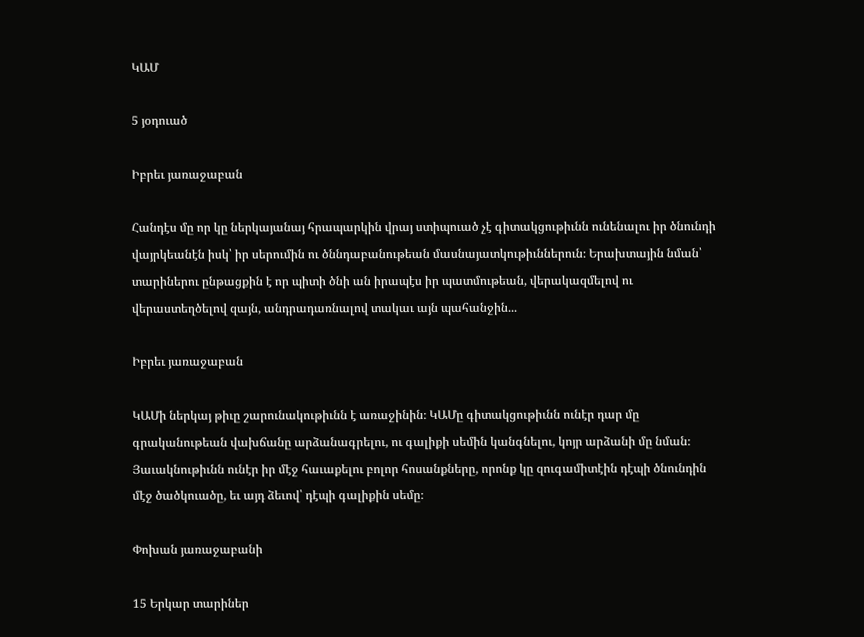ԿԱՄ

5 յօդուած

Իբրեւ յառաջաբան

Հանդէս մը որ կը ներկայանայ հրապարկին վրայ ստիպուած չէ գիտակցութիւնն ունենալու իր ծնունդի վայրկեանէն իսկ՝ իր սերումին ու ծննդաբանութեան մասնայատկութիւններուն։ Երախտային նման՝ տարիներու ընթացքին է որ պիտի ծնի ան իրապէս իր պատմութեան, վերակազմելով ու վերաստեղծելով զայն, անդրադառնալով տակաւ այն պահանջին...

Իբրեւ յառաջաբան

ԿԱՄի ներկայ թիւը շարունակութիւնն է առաջինին։ ԿԱՄը գիտակցութիւնն ունէր դար մը գրականութեան վախճանը արձանագրելու, ու գալիքի սեմին կանգնելու, կոյր արձանի մը նման։ Յաւակնութիւնն ունէր իր մէջ հաւաքելու բոլոր հոսանքները, որոնք կը զուգամիտէին դէպի ծնունդին մէջ ծածկուածը, եւ այդ ձեւով՝ դէպի գալիքին սեմը։

Փոխան յառաջաբանի

15 Երկար տարիներ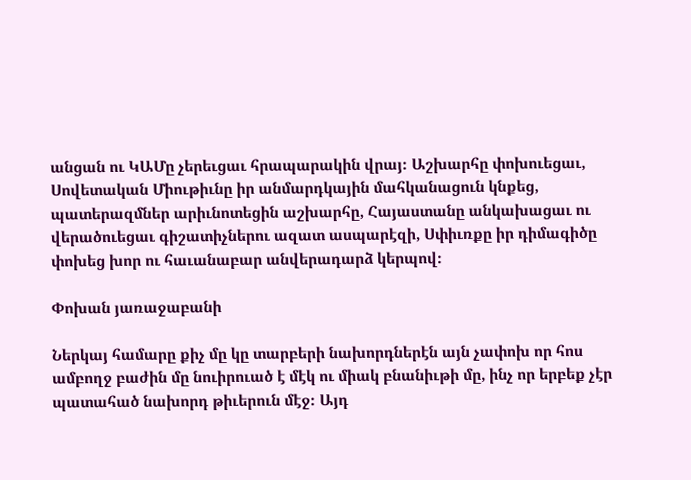անցան ու ԿԱՄը չերեւցաւ հրապարակին վրայ։ Աշխարհը փոխուեցաւ, Սովետական Միութիւնը իր անմարդկային մահկանացուն կնքեց, պատերազմներ արիւնոտեցին աշխարհը, Հայաստանը անկախացաւ ու վերածուեցաւ գիշատիչներու ազատ ասպարէզի, Սփիւռքը իր դիմագիծը փոխեց խոր ու հաւանաբար անվերադարձ կերպով։

Փոխան յառաջաբանի

Ներկայ համարը քիչ մը կը տարբերի նախորդներէն այն չափոխ որ հոս ամբողջ բաժին մը նուիրուած է մէկ ու միակ բնանիւթի մը, ինչ որ երբեք չէր պատահած նախորդ թիւերուն մէջ։ Այդ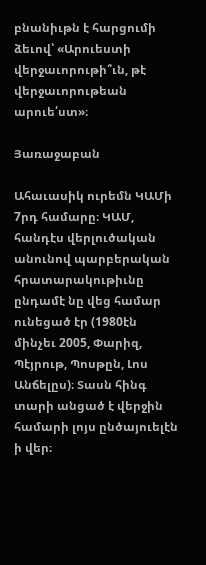բնանիւթն է հարցումի ձեւով՝ «Արուեստի վերջաւորութի՞ւն, թէ վերջաւորութեան արուե՛ստ»։

Յառաջաբան

Ահաւասիկ ուրեմն ԿԱՄի 7րդ համարը։ ԿԱՄ, հանդէս վերլուծական անունով պարբերական հրատարակութիւնը ընդամէ նը վեց համար ունեցած էր (1980էն մինչեւ 2005, Փարիզ, Պէյրութ, Պոսթըն, Լոս Անճելըս)։ Տասն հինգ տարի անցած է վերջին համարի լոյս ընծայուելէն ի վեր։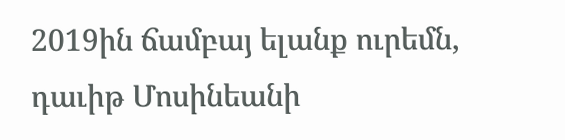2019ին ճամբայ ելանք ուրեմն, դաւիթ Մոսինեանի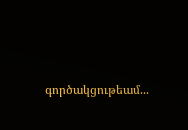գործակցութեամ...